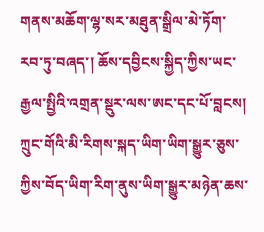གནས་མཆོག་ལྷ་སར་མཐུན་སྒྲིལ་མེ་ཏོག་རབ་ཏུ་བཞད་། ཆོས་དབྱིངས་སྐྱིད་ཀྱིས་ཡང་རྒྱལ་སྤྱིའི་འགྲན་སྡུར་ལས་ཨང་དང་པོ་བླངས། ཀྲུང་གོའི་མི་རིགས་སྐད་ཡིག་ཡིག་སྒྱུར་ཅུས་ཀྱིས་བོད་ཡིག་རིག་ནུས་ཡིག་སྒྱུར་མཉེན་ཆས་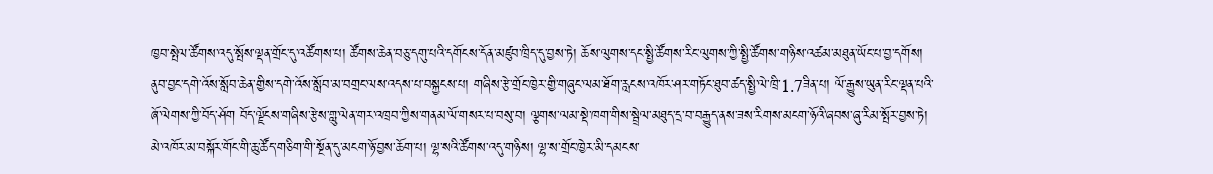ཁྱབ་སྤེལ་ཚོགས་འདུ་སྤོས་ལྡན་གྲོང་དུ་འཚོགས་པ། ཚོགས་ཆེན་བཅུ་དགུ་པའི་དགོངས་དོན་མཛུབ་ཁྲིད་དུ་བྱས་ཏེ། ཆོས་ལུགས་དང་སྤྱི་ཚོགས་རིང་ལུགས་ཀྱི་སྤྱི་ཚོགས་གཉིས་འཚམ་མཐུན་ཡོང་པ་བྱ་དགོས། ནུབ་བྱང་དགེ་འོས་སློབ་ཆེན་གྱིས་དགེ་འོས་སློབ་མ་བགྲང་ལས་འདས་པ་བསྐྱངས་པ། གཞིས་རྩེ་གྲོང་ཁྱེར་གྱི་གཞུང་ལམ་ཐོག་རླངས་འཁོར་ཤར་གཏོང་ཐུབ་ཚད་སྤྱི་ལེ་ཁྲི་1.7ཟིན་པ། ལོ་རྒྱུས་ཡུན་རིང་ལྡན་པའི་ཞོ་ལེགས་ཀྱི་བོད་ཤོག བོད་ལྗོངས་གཞིས་རྩེས་གླུ་ལེན་གར་འཁྲབ་ཀྱིས་གནམ་ལོ་གསར་པ་བསུ་བ། ལྕགས་ལམ་སྡེ་ཁག་གིས་སྦྲེལ་མཐུད་དྲ་བ་བརྒྱུད་ནས་ཟས་རིགས་མངག་ཉོའི་ཞབས་ཞུ་རིམ་སྤོར་བྱས་ཏེ། མེ་འཁོར་མ་བསྐོར་གོང་གི་ཆུ་ཚོད་གཅིག་གི་སྔོན་དུ་མངག་ཉོ་བྱས་ཆོག་པ། ལྷ་སའི་ཚོགས་འདུ་གཉིས། ལྷ་ས་གྲོང་ཁྱེར་མི་དམངས་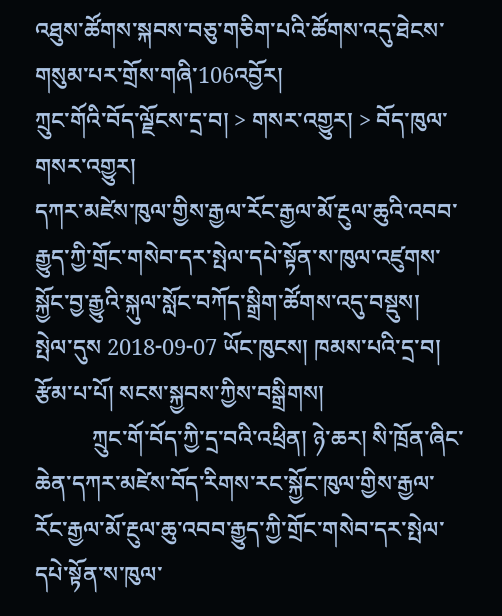འཐུས་ཚོགས་སྐབས་བཅུ་གཅིག་པའི་ཚོགས་འདུ་ཐེངས་གསུམ་པར་གྲོས་གཞི་106འབྱོར།
ཀྲུང་གོའི་བོད་ལྗོངས་དྲ་བ། > གསར་འགྱུར། > བོད་ཁུལ་གསར་འགྱུར།
དཀར་མཛེས་ཁུལ་གྱིས་རྒྱལ་རོང་རྒྱལ་མོ་རྔུལ་ཆུའི་འབབ་རྒྱུད་ཀྱི་གྲོང་གསེབ་དར་སྤེལ་དཔེ་སྟོན་ས་ཁུལ་འཛུགས་སྐྱོང་བྱ་རྒྱུའི་སྐུལ་སློང་བཀོད་སྒྲིག་ཚོགས་འདུ་བསྡུས།
སྤེལ་དུས 2018-09-07 ཡོང་ཁུངས། ཁམས་པའི་དྲ་བ། རྩོམ་པ་པོ། སངས་སྐྱབས་ཀྱིས་བསྒྲིགས།
          ཀྲུང་གོ་བོད་ཀྱི་དྲ་བའི་འཕྲིན། ཉེ་ཆར། སི་ཁྲོན་ཞིང་ཆེན་དཀར་མཛེས་བོད་རིགས་རང་སྐྱོང་ཁུལ་གྱིས་རྒྱལ་རོང་རྒྱལ་མོ་རྔུལ་ཆུ་འབབ་རྒྱུད་ཀྱི་གྲོང་གསེབ་དར་སྤེལ་དཔེ་སྟོན་ས་ཁུལ་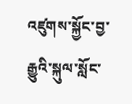འཛུགས་སྐྱོང་བྱ་རྒྱུའི་སྐུལ་སློང་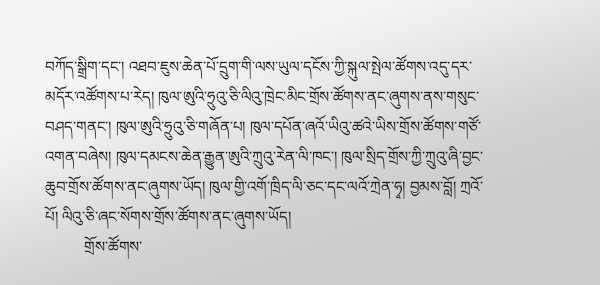བཀོད་སྒྲིག་དང་། འཐབ་ཇུས་ཆེན་པོ་དྲུག་གི་ལས་ཡུལ་དངོས་ཀྱི་སྐུལ་སྤེལ་ཚོགས་འདུ་དར་མདོར་འཚོགས་པ་རེད། ཁུལ་ཨུའི་ཧྲུའུ་ཅི་ལིའུ་ཁྲེང་མིང་གྲོས་ཚོགས་ནང་ཞུགས་ནས་གསུང་བཤད་གནང་། ཁུལ་ཨུའི་ཧྲུའུ་ཅི་གཞོན་པ། ཁུལ་དཔོན་ཞའོ་ཡིའུ་ཚའེ་ཡིས་གྲོས་ཚོགས་གཙོ་འགན་བཞེས། ཁུལ་དམངས་ཆེན་རྒྱུན་ཨུའི་ཀྲུའུ་རེན་ལི་ཁང་། ཁུལ་སྲིད་གྲོས་ཀྱི་ཀྲུའུ་ཞི་བྱང་ཆུབ་གྲོས་ཚོགས་ནང་ཞུགས་ཡོད། ཁུལ་གྱི་འགོ་ཁྲིད་ལི་ཅང་དང་ལའོ་ཀྲེན་ཧྭ། བྱམས་བློ། ཀྲའོ་པོ། ལིའུ་ཅི་ཞང་སོགས་གྲོས་ཚོགས་ནང་ཞུགས་ཡོད།
          གྲོས་ཚོགས་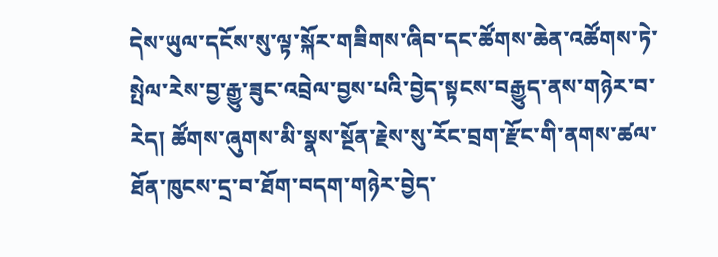དེས་ཡུལ་དངོས་སུ་ལྟ་སྐོར་གཟིགས་ཞིབ་དང་ཚོགས་ཆེན་འཚོགས་ཏེ་སྤེལ་རེས་བྱ་རྒྱུ་ཟུང་འབྲེལ་བྱས་པའི་བྱེད་སྟངས་བརྒྱུད་ནས་གཉེར་བ་རེད། ཚོགས་ཞུགས་མི་སྣས་སྔོན་རྗེས་སུ་རོང་བྲག་རྫོང་གི་ནགས་ཚལ་ཐོན་ཁུངས་དྲ་བ་ཐོག་བདག་གཉེར་བྱེད་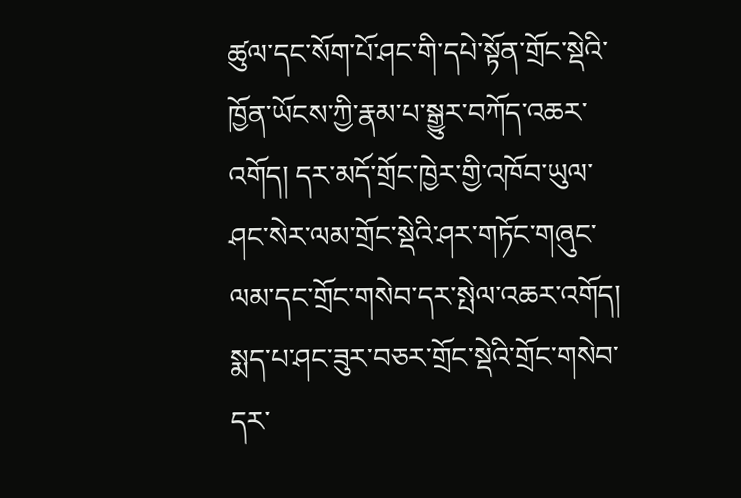ཚུལ་དང་སོག་པོ་ཤང་གི་དཔེ་སྟོན་གྲོང་སྡེའི་ཁྱོན་ཡོངས་ཀྱི་རྣམ་པ་སྒྱུར་བཀོད་འཆར་འགོད། དར་མདོ་གྲོང་ཁྱེར་གྱི་འཁོབ་ཡུལ་ཤང་སེར་ལམ་གྲོང་སྡེའི་ཤར་གཏོང་གཞུང་ལམ་དང་གྲོང་གསེབ་དར་སྤེལ་འཆར་འགོད། སྨད་པ་ཤང་ཟུར་བཅར་གྲོང་སྡེའི་གྲོང་གསེབ་དར་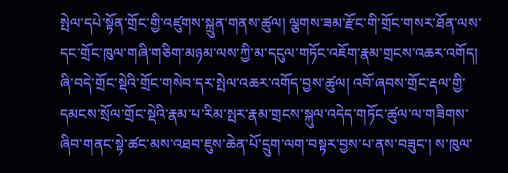སྤེལ་དཔེ་སྟོན་གྲོང་གྱི་འཛུགས་སྐྲུན་གནས་ཚུལ། ལྕགས་ཟམ་རྫོང་གི་གྲོང་གསར་ཐོན་ལས་དང་གྲོང་ཁུལ་གཞི་གཅིག་མཉམ་ལས་ཀྱི་མ་དངུལ་གཏོང་འཇོག་རྣམ་གྲངས་འཆར་འགོད། ཞི་བདེ་གྲོང་སྡེའི་གྲོང་གསེབ་དར་སྤེལ་འཆར་འགོད་བྱས་ཚུལ། འབོ་ཞབས་གྲོང་རྡལ་གྱི་དམངས་སྲོལ་གྲོང་སྡེའི་རྣམ་པ་རིམ་སྤར་རྣམ་གྲངས་སྐུལ་འདེད་གཏོང་ཚུལ་ལ་གཟིགས་ཞིབ་གནང་སྟེ་ཚང་མས་འཐབ་ཇུས་ཆེན་པོ་དྲུག་ལག་བསྟར་བྱས་པ་ནས་བཟུང་། ས་ཁུལ་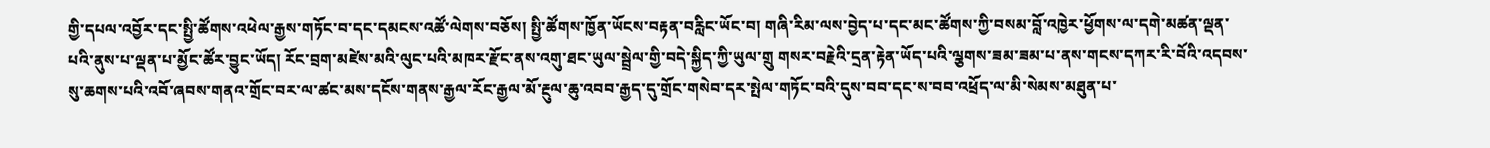གྱི་དཔལ་འབྱོར་དང་སྤྱི་ཚོགས་འཕེལ་རྒྱས་གཏོང་བ་དང་དམངས་འཚོ་ལེགས་བཅོས། སྤྱི་ཚོགས་ཁྱོན་ཡོངས་བརྟན་བརླིང་ཡོང་བ། གཞི་རིམ་ལས་བྱེད་པ་དང་མང་ཚོགས་ཀྱི་བསམ་བློ་འཁྱེར་ཕྱོགས་ལ་དགེ་མཚན་ལྡན་པའི་ནུས་པ་ལྡན་པ་མྱོང་ཚོར་བྱུང་ཡོད། རོང་བྲག་མཛེས་མའི་ལུང་པའི་མཁར་རྫོང་ནས་འགུ་ཐང་ཡུལ་སྦྲེལ་གྱི་བདེ་སྐྱིད་ཀྱི་ཡུལ་གྲུ གསར་བརྗེའི་དྲན་རྟེན་ཡོད་པའི་ལྕགས་ཟམ་ཟམ་པ་ནས་གངས་དཀར་རི་བོའི་འདབས་སུ་ཆགས་པའི་འབོ་ཞབས་གནའ་གྲོང་བར་ལ་ཚང་མས་དངོས་གནས་རྒྱལ་རོང་རྒྱལ་མོ་རྔུལ་ཆུ་འབབ་རྒྱད་དུ་གྲོང་གསེབ་དར་སྤེལ་གཏོང་བའི་དུས་བབ་དང་ས་བབ་འཕྲོད་ལ་མི་སེམས་མཐུན་པ་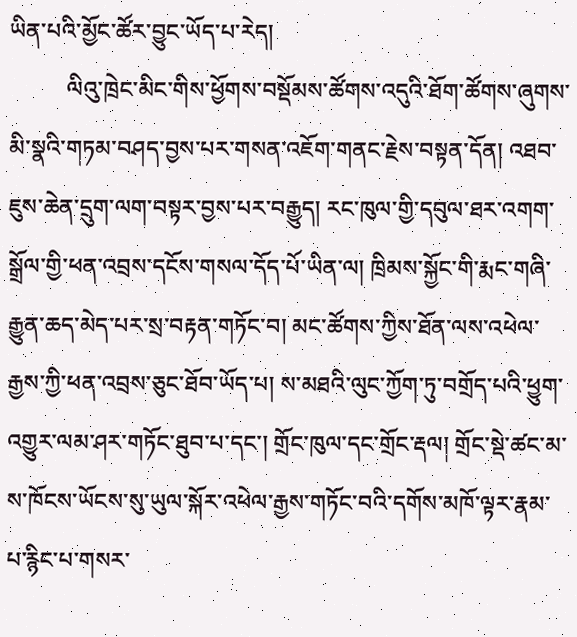ཡིན་པའི་མྱོང་ཚོར་བྱུང་ཡོད་པ་རེད།
          ལིའུ་ཁྲེང་མིང་གིས་ཕྱོགས་བསྡོམས་ཚོགས་འདུའི་ཐོག་ཚོགས་ཞུགས་མི་སྣའི་གཏམ་བཤད་བྱས་པར་གསན་འཇོག་གནང་རྗེས་བསྟན་དོན། འཐབ་ཇུས་ཆེན་དྲུག་ལག་བསྟར་བྱས་པར་བརྒྱུད། རང་ཁུལ་གྱི་དབུལ་ཐར་འགག་སྒྲོལ་གྱི་ཕན་འབྲས་དངོས་གསལ་དོད་པོ་ཡིན་ལ། ཁྲིམས་སྐྱོང་གི་རྨང་གཞི་རྒྱུན་ཆད་མེད་པར་སྲ་བརྟན་གཏོང་བ། མང་ཚོགས་ཀྱིས་ཐོན་ལས་འཕེལ་རྒྱས་ཀྱི་ཕན་འབྲས་ཅུང་ཐོབ་ཡོད་པ། ས་མཐའི་ལུང་ཀྱོག་ཏུ་བགྲོད་པའི་ཕྱུག་འགྱུར་ལམ་ཤར་གཏོང་ཐུབ་པ་དང་། གྲོང་ཁུལ་དང་གྲོང་རྡལ། གྲོང་སྡེ་ཚང་མ་ས་ཁོངས་ཡོངས་སུ་ཡུལ་སྐོར་འཕེལ་རྒྱས་གཏོང་བའི་དགོས་མཁོ་ལྟར་རྣམ་པ་རྙིང་པ་གསར་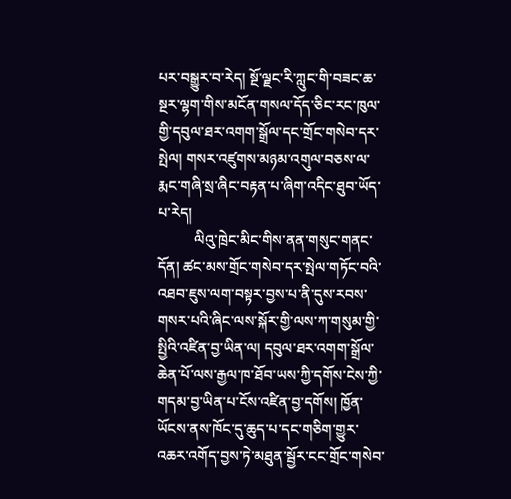པར་བསྒྱུར་བ་རེད། སྔོ་ལྗང་རི་ཀླུང་གི་བཟང་ཆ་སྔར་ལྷག་གིས་མངོན་གསལ་དོད་ཅིང་རང་ཁུལ་གྱི་དབུལ་ཐར་འགག་སྒྲོལ་དང་གྲོང་གསེབ་དར་སྤེལ། གསར་འཛུགས་མཉམ་འགུལ་བཅས་ལ་རྨང་གཞི་སྲ་ཞིང་བརྟན་པ་ཞིག་འདིང་ཐུབ་ཡོད་པ་རེད།
          ལིའུ་ཁྲེང་མིང་གིས་ནན་གསུང་གནང་དོན། ཚང་མས་གྲོང་གསེབ་དར་སྤེལ་གཏོང་བའི་འཐབ་ཇུས་ལག་བསྟར་བྱས་པ་ནི་དུས་རབས་གསར་པའི་ཞིང་ལས་སྐོར་གྱི་ལས་ཀ་གསུམ་གྱི་སྤྱིའི་འཛིན་བྱ་ཡིན་ལ། དབུལ་ཐར་འགག་སྒྲོལ་ཆེན་པོ་ལས་རྒྱལ་ཁ་ཐོབ་ཡས་ཀྱི་དགོས་ངེས་ཀྱི་གདམ་བྱ་ཡིན་པ་ངོས་འཛིན་བྱ་དགོས། ཁྱོན་ཡོངས་ནས་ཁོང་དུ་ཆུད་པ་དང་གཅིག་གྱུར་འཆར་འགོད་བྱས་ཏེ་མཐུན་སྦྱོར་ངང་གྲོང་གསེབ་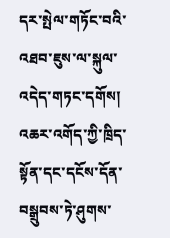དར་སྤེལ་གཏོང་བའི་འཐབ་ཇུས་ལ་སྐུལ་འདེད་གཏང་དགོས། འཆར་འགོད་ཀྱི་ཁྲིད་སྟོན་དང་དངོས་དོན་བསྒྲུབས་ཏེ་ཤུགས་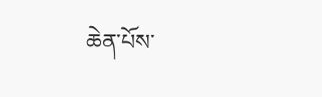ཆེན་པོས་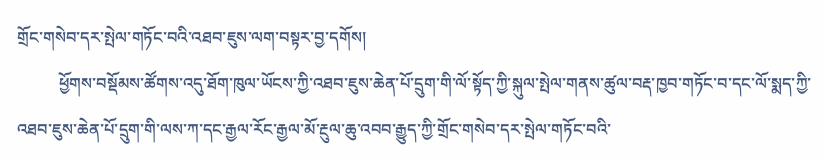གྲོང་གསེབ་དར་སྤེལ་གཏོང་བའི་འཐབ་ཇུས་ལག་བསྟར་བྱ་དགོས།
          ཕྱོགས་བསྡོམས་ཚོགས་འདུ་ཐོག་ཁུལ་ཡོངས་ཀྱི་འཐབ་ཇུས་ཆེན་པོ་དྲུག་གི་ལོ་སྟོད་ཀྱི་སྐུལ་སྤེལ་གནས་ཚུལ་བརྡ་ཁྱབ་གཏོང་བ་དང་ལོ་སྨད་ཀྱི་འཐབ་ཇུས་ཆེན་པོ་དྲུག་གི་ལས་ཀ་དང་རྒྱལ་རོང་རྒྱལ་མོ་རྔུལ་ཆུ་འབབ་རྒྱུད་ཀྱི་གྲོང་གསེབ་དར་སྤེལ་གཏོང་བའི་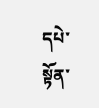དཔེ་སྟོན་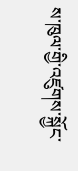ས་ཁུལ་གྱི་འཛུགས་སྐྱོང་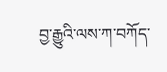བྱ་རྒྱུའི་ལས་ཀ་བཀོད་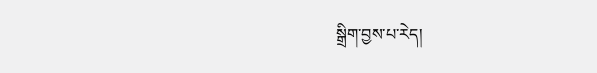སྒྲིག་བྱས་པ་རེད།